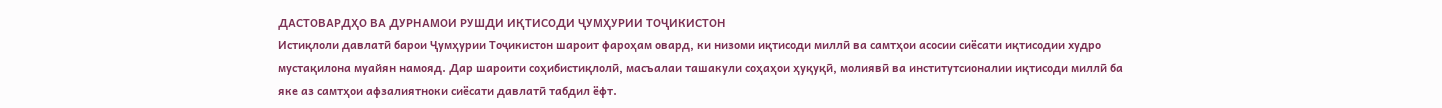ДАСТОВАРДҲО ВА ДУРНАМОИ РУШДИ ИҚТИСОДИ ҶУМҲУРИИ ТОҶИКИСТОН
Истиқлоли давлатӣ барои Ҷумҳурии Тоҷикистон шароит фароҳам овард, ки низоми иқтисоди миллӣ ва самтҳои асосии сиёсати иқтисодии худро мустақилона муайян намояд. Дар шароити соҳибистиқлолӣ, масъалаи ташакули соҳаҳои ҳуқуқӣ, молиявӣ ва институтсионалии иқтисоди миллӣ ба яке аз самтҳои афзалиятноки сиёсати давлатӣ табдил ёфт.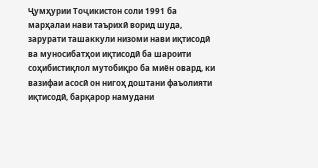Ҷумҳурии Тоҷикистон соли 1991 ба марҳалаи нави таърихӣ ворид шуда, зарурати ташаккули низоми нави иқтисодӣ ва муносибатҳои иқтисодӣ ба шароити соҳибистиқлол мутобиқро ба миён овард, ки вазифаи асосӣ он нигоҳ доштани фаъолияти иқтисодӣ, барқарор намудани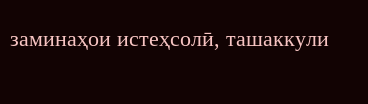заминаҳои истеҳсолӣ, ташаккули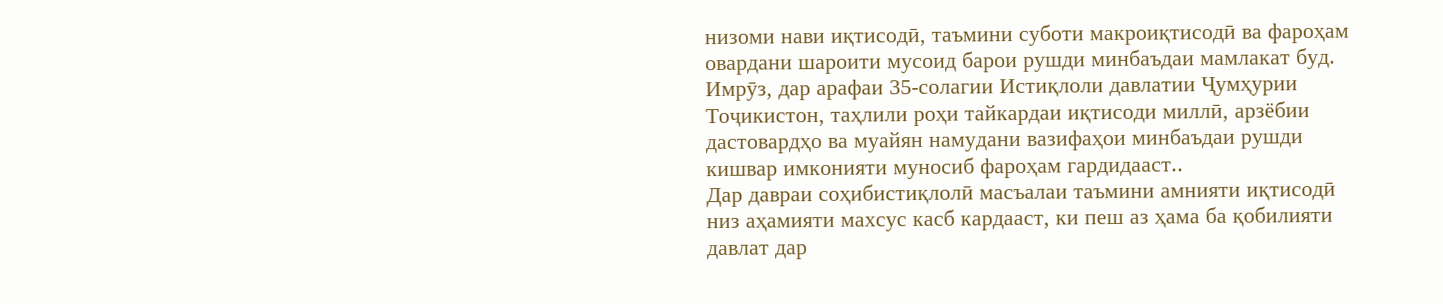низоми нави иқтисодӣ, таъмини суботи макроиқтисодӣ ва фароҳам овардани шароити мусоид барои рушди минбаъдаи мамлакат буд.
Имрӯз, дар арафаи 35-солагии Истиқлоли давлатии Ҷумҳурии Тоҷикистон, таҳлили роҳи тайкардаи иқтисоди миллӣ, арзёбии дастовардҳо ва муайян намудани вазифаҳои минбаъдаи рушди кишвар имконияти муносиб фароҳам гардидааст..
Дар давраи соҳибистиқлолӣ масъалаи таъмини амнияти иқтисодӣ низ аҳамияти махсус касб кардааст, ки пеш аз ҳама ба қобилияти давлат дар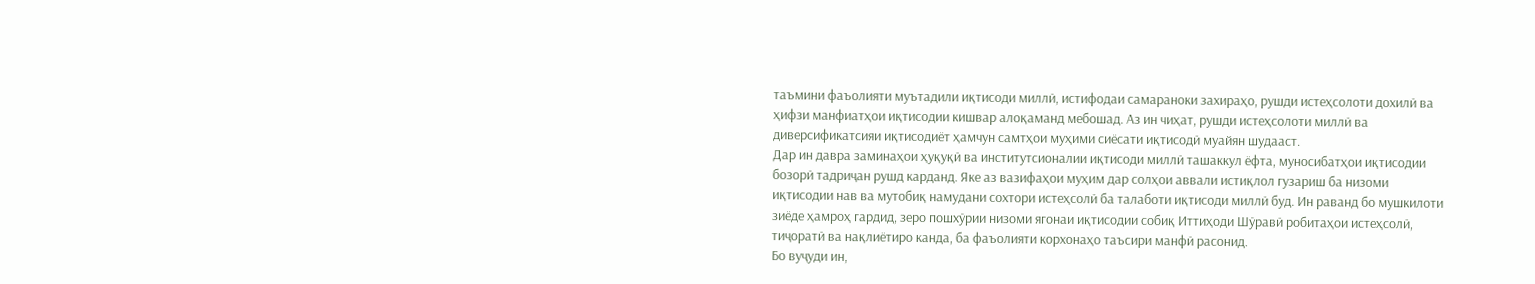таъмини фаъолияти муътадили иқтисоди миллӣ, истифодаи самараноки захираҳо, рушди истеҳсолоти дохилӣ ва ҳифзи манфиатҳои иқтисодии кишвар алоқаманд мебошад. Аз ин чиҳат, рушди истеҳсолоти миллӣ ва диверсификатсияи иқтисодиёт ҳамчун самтҳои муҳими сиёсати иқтисодӣ муайян шудааст.
Дар ин давра заминаҳои ҳуқуқӣ ва институтсионалии иқтисоди миллӣ ташаккул ёфта, муносибатҳои иқтисодии бозорӣ тадриҷан рушд карданд. Яке аз вазифаҳои муҳим дар солҳои аввали истиқлол гузариш ба низоми иқтисодии нав ва мутобиқ намудани сохтори истеҳсолӣ ба талаботи иқтисоди миллӣ буд. Ин раванд бо мушкилоти зиёде ҳамроҳ гардид, зеро пошхӯрии низоми ягонаи иқтисодии собиқ Иттиҳоди Шӯравӣ робитаҳои истеҳсолӣ, тиҷоратӣ ва нақлиётиро канда, ба фаъолияти корхонаҳо таъсири манфӣ расонид.
Бо вуҷуди ин,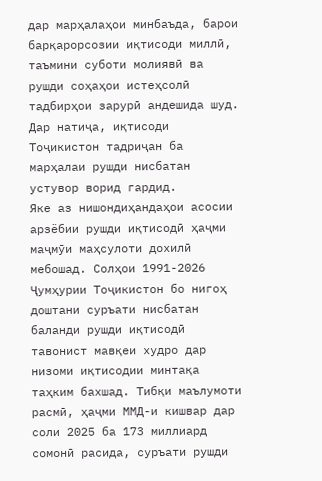дар марҳалаҳои минбаъда, барои барқарорсозии иқтисоди миллӣ, таъмини суботи молиявӣ ва рушди соҳаҳои истеҳсолӣ тадбирҳои зарурӣ андешида шуд. Дар натиҷа, иқтисоди Тоҷикистон тадриҷан ба марҳалаи рушди нисбатан устувор ворид гардид.
Яке аз нишондиҳандаҳои асосии арзёбии рушди иқтисодӣ ҳаҷми маҷмӯи маҳсулоти дохилӣ мебошад. Солҳои 1991-2026 Ҷумҳурии Тоҷикистон бо нигоҳ доштани суръати нисбатан баланди рушди иқтисодӣ тавонист мавқеи худро дар низоми иқтисодии минтақа таҳким бахшад. Тибқи маълумоти расмӣ, ҳаҷми ММД-и кишвар дар соли 2025 ба 173 миллиард сомонӣ расида, суръати рушди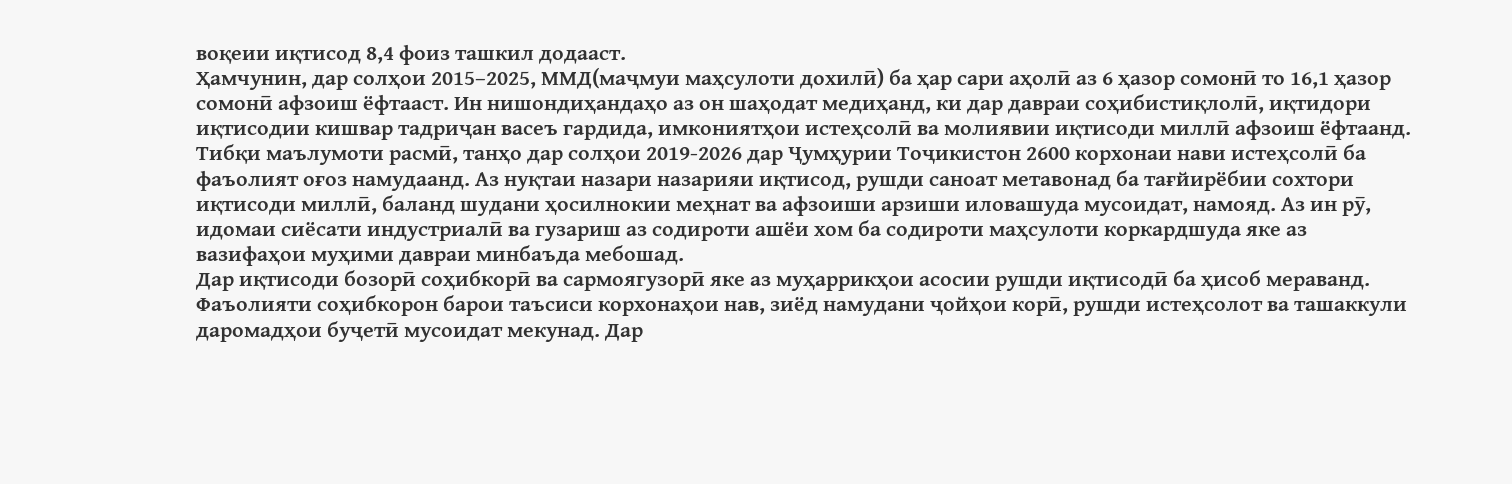воқеии иқтисод 8,4 фоиз ташкил додааст.
Ҳамчунин, дар солҳои 2015–2025, ММД(маҷмуи маҳсулоти дохилӣ) ба ҳар сари аҳолӣ аз 6 ҳазор сомонӣ то 16,1 ҳазор сомонӣ афзоиш ёфтааст. Ин нишондиҳандаҳо аз он шаҳодат медиҳанд, ки дар давраи соҳибистиқлолӣ, иқтидори иқтисодии кишвар тадриҷан васеъ гардида, имкониятҳои истеҳсолӣ ва молиявии иқтисоди миллӣ афзоиш ёфтаанд.
Тибқи маълумоти расмӣ, танҳо дар солҳои 2019-2026 дар Ҷумҳурии Тоҷикистон 2600 корхонаи нави истеҳсолӣ ба фаъолият оғоз намудаанд. Аз нуқтаи назари назарияи иқтисод, рушди саноат метавонад ба тағйирёбии сохтори иқтисоди миллӣ, баланд шудани ҳосилнокии меҳнат ва афзоиши арзиши иловашуда мусоидат, намояд. Аз ин рӯ, идомаи сиёсати индустриалӣ ва гузариш аз содироти ашёи хом ба содироти маҳсулоти коркардшуда яке аз вазифаҳои муҳими давраи минбаъда мебошад.
Дар иқтисоди бозорӣ соҳибкорӣ ва сармоягузорӣ яке аз муҳаррикҳои асосии рушди иқтисодӣ ба ҳисоб мераванд. Фаъолияти соҳибкорон барои таъсиси корхонаҳои нав, зиёд намудани ҷойҳои корӣ, рушди истеҳсолот ва ташаккули даромадҳои буҷетӣ мусоидат мекунад. Дар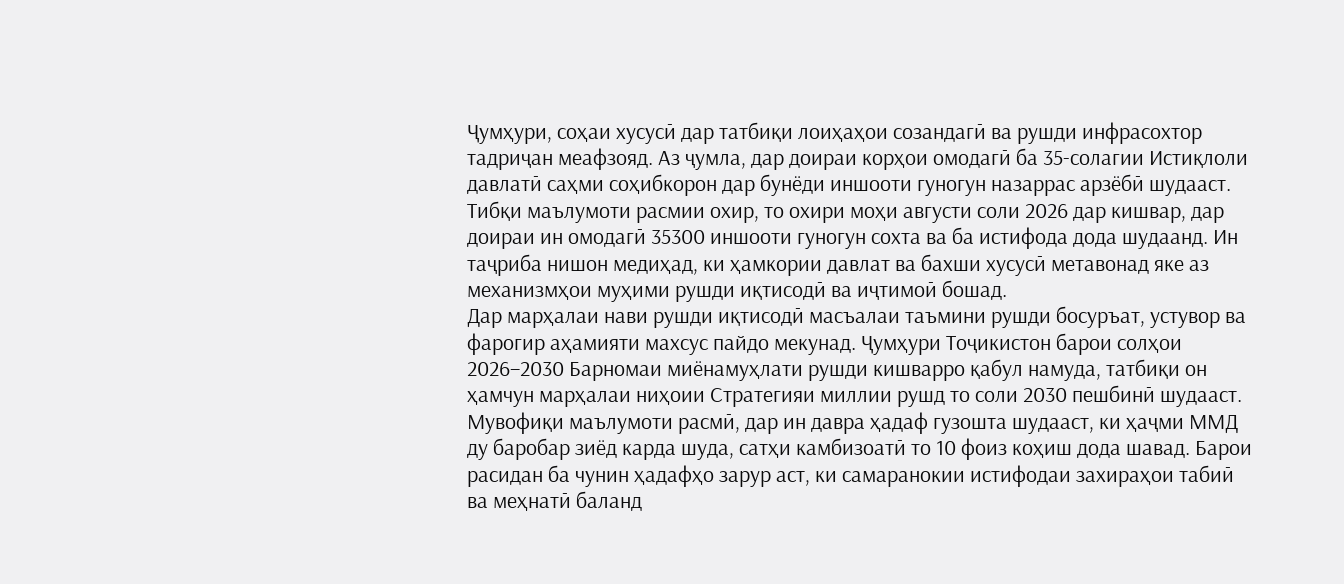Ҷумҳури, соҳаи хусусӣ дар татбиқи лоиҳаҳои созандагӣ ва рушди инфрасохтор тадриҷан меафзояд. Аз ҷумла, дар доираи корҳои омодагӣ ба 35-солагии Истиқлоли давлатӣ саҳми соҳибкорон дар бунёди иншооти гуногун назаррас арзёбӣ шудааст. Тибқи маълумоти расмии охир, то охири моҳи августи соли 2026 дар кишвар, дар доираи ин омодагӣ 35300 иншооти гуногун сохта ва ба истифода дода шудаанд. Ин таҷриба нишон медиҳад, ки ҳамкории давлат ва бахши хусусӣ метавонад яке аз механизмҳои муҳими рушди иқтисодӣ ва иҷтимоӣ бошад.
Дар марҳалаи нави рушди иқтисодӣ масъалаи таъмини рушди босуръат, устувор ва фарогир аҳамияти махсус пайдо мекунад. Ҷумҳури Тоҷикистон барои солҳои 2026–2030 Барномаи миёнамуҳлати рушди кишварро қабул намуда, татбиқи он ҳамчун марҳалаи ниҳоии Стратегияи миллии рушд то соли 2030 пешбинӣ шудааст.
Мувофиқи маълумоти расмӣ, дар ин давра ҳадаф гузошта шудааст, ки ҳаҷми ММД ду баробар зиёд карда шуда, сатҳи камбизоатӣ то 10 фоиз коҳиш дода шавад. Барои расидан ба чунин ҳадафҳо зарур аст, ки самаранокии истифодаи захираҳои табиӣ ва меҳнатӣ баланд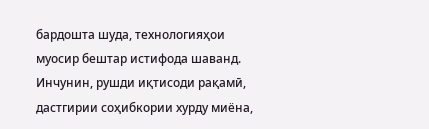бардошта шуда, технологияҳои муосир бештар истифода шаванд. Инчунин, рушди иқтисоди рақамӣ, дастгирии соҳибкории хурду миёна,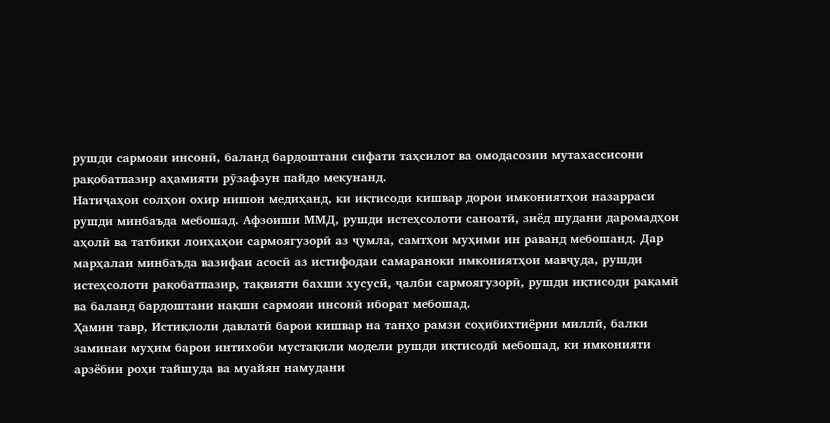рушди сармояи инсонӣ, баланд бардоштани сифати таҳсилот ва омодасозии мутахассисони рақобатпазир аҳамияти рӯзафзун пайдо мекунанд.
Натиҷаҳои солҳои охир нишон медиҳанд, ки иқтисоди кишвар дорои имкониятҳои назарраси рушди минбаъда мебошад. Афзоиши ММД, рушди истеҳсолоти саноатӣ, зиёд шудани даромадҳои аҳолӣ ва татбиқи лоиҳаҳои сармоягузорӣ аз ҷумла, самтҳои муҳими ин раванд мебошанд. Дар марҳалаи минбаъда вазифаи асосӣ аз истифодаи самараноки имкониятҳои мавҷуда, рушди истеҳсолоти рақобатпазир, тақвияти бахши хусусӣ, ҷалби сармоягузорӣ, рушди иқтисоди рақамӣ ва баланд бардоштани нақши сармояи инсонӣ иборат мебошад.
Ҳамин тавр, Истиқлоли давлатӣ барои кишвар на танҳо рамзи соҳибихтиёрии миллӣ, балки заминаи муҳим барои интихоби мустақили модели рушди иқтисодӣ мебошад, ки имконияти арзёбии роҳи тайшуда ва муайян намудани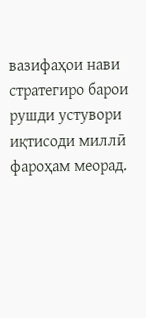вазифаҳои нави стратегиро барои рушди устувори иқтисоди миллӣ фароҳам меорад.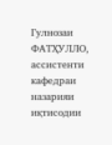Гулнозаи ФАТҲУЛЛО,
ассистенти кафедраи назарияи
иқтисодии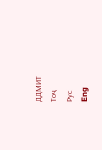ДДМИТ
Тоҷ
Рус
Eng